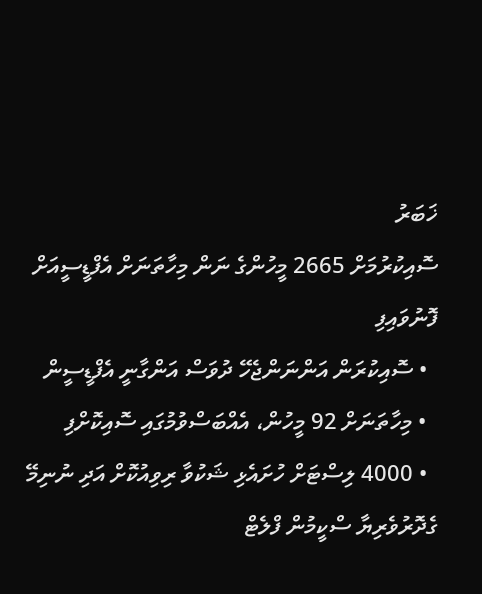ޚަބަރު
ސޮއިކުރުމަށް 2665 މީހުންގެ ނަން މިހާތަނަށް އެފްޑީސީއަށް ފޮނުވައިފި
  • ސޮއިކުރަން އަންނަންޖެހޭ ދުވަސް އަންގާނީ އެފްޑީސީން
  • މިހާތަނަށް 92 މީހުން، އެއްބަސްވުމުގައި ސޮއިކޮށްފި
  • 4000 ލިސްޓަށް ހުށައެޅި ޝަކުވާ ރިވިއުކޮށް އަދި ނުނިމޭ
ގެދޮރުވެރިޔާ ސްކީމުން ފްލެޓް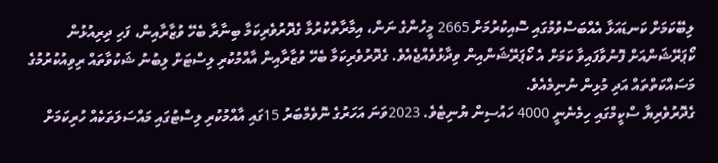ލިބޭކަމަށް ކަނޑައަޅާ އެއްބަސްވުމުގައި ސޮއިކުރުމަށް 2665 މީހުންގެ ނަން، އިމާރާތްކުރުމާ ގެދޮރުވެރިކަމާ ބިނާރާ ބެހޭ ވުޒާރާއިން، ފަހި ދިރިއުޅުން ކޯޕަރޭޝަންއަށް ފޮނުވާފައިވާ ކަމަށް އެ ކޯޕަރޭޝަންއިން ވިދާޅުވެއްޖެއެވެ. ގެދޮރުވެރިކަމާ ބެހޭ ވުޒާރާއިން އާއްމުކުރި ލިސްޓަށް ލިބުނު ޝަކުވާތައް ރިވިއުކުރުމުގެ މަސައްކަތްތައް އަދި މުޅިން ނުނިމެއެވެ.
ގެދޮރުވެރިޔާ ސްކީމްގައި ހިމެނެނީ 4000 ހައުސިން ޔުނިޓެވެ. 2023ވަނަ އަހަރުގެ ނޮވެމްބަރު 15ގައި އާއްމުކުރި ލިސްޓުގައި މައްސަލަތަކެއް ހުރިކަމަށް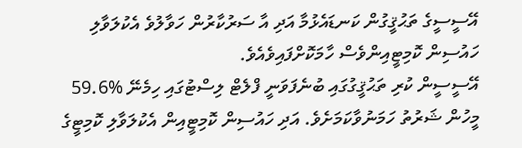އޭސީސީގެ ތަޙުޤީގުން ކަނޑައެޅުމާ އަދި އާ ސަރުކާރުން ހަވާލުވެ އެކުލަވާލި ހައުސިން ކޮމިޓީއިންވެސް ހާމަކޮށްފައިވެއެވެ.
އޭސީސީން ކުރި ތަޙުޤީގުގައި ބުނެފަވަނީ ފްލެޓް ލިސްޓުގައި ހިމެނޭ %59.6 މީހުން ޝަރުތު ހަމަނުވާކަމަށެވެ. އަދި ހައުސިން ކޮމިޓީއިން އެކުލަވާލި ކޮމިޓީގެ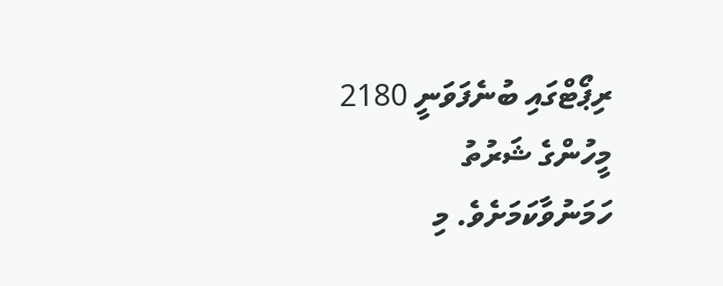ރިޕޯޓްގައި ބުނެފަވަނީ 2180 މީހުންގެ ޝަރުތު ހަމަނުވާކަމަށެވެ. މި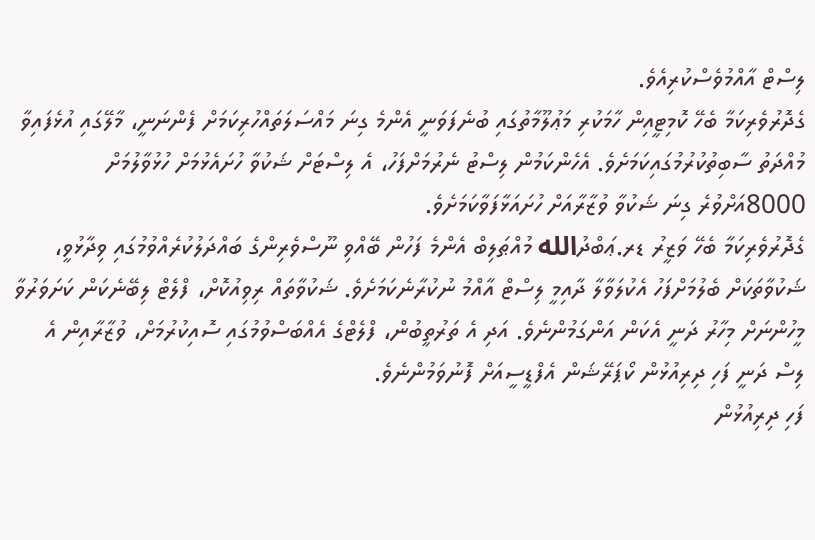ލިސްޓް އާއްމުވެސްކުރިއެވެ.
ގެދޮރުވެރިކަމާ ބެހޭ ކޮމިޓީއިން ހާމަކުރި މަޢުލޫމާތުގައި ބުނެފަވަނީ އެންމެ ގިނަ މައްސަލަތައްހުރިކަމަށް ފެންނަނީ، މާލޭގައި އުޅެފައިވާ މުއްދަތު ސާބިތުކުރުމުގައިކަމަށެވެ. އެހެންކަމުން ލިސްޓު ނެރުމަށްފަހު، އެ ލިސްޓަށް ޝަކުވާ ހުށައެޅުމަށް ހުޅުވާލުމަށް 8000އަށްވުރެ ގިނަ ޝަކުވާ ވުޒާރާއަށް ހުށައަޅާފަވާކަމަށެވެ.
ގެދޮރުވެރިކަމާ ބެހޭ ވަޒީރު ޑރ.ޢަބްދުالله މުއްޠަލިބް އެންމެ ފަހުން ބޭއްވި ނޫސްވެރިންގެ ބައްދަލުކުރެއްވުމުގައި ވިދާޅުވީ، ޝަކުވާތަކަށް ބެލުމަށްފަހު އެކުލަވާލާ ދާއިމީ ލިސްޓް އާއްމު ނުކުރާނެކަމަށެވެ. ޝަކުވާތައް ރިވިއުކޮށް، ފްލެޓް ލިބޭނެކަން ކަށަވަރުވާ މީހުންނަށް މިހާރު ދަނީ އެކަން އަންގަމުންނެވެ. އަދި އެ ތަރުތީބުން، ފްލެޓްގެ އެއްބަސްވުމުގައި ސޮއިކުރުމަށް، ވުޒާރާއިން އެ ލިސް ދަނީ ފަހި ދިރިއުޅުން ކޯޕަރޭޝަން އެފްޑީސީއަށް ފޮނުވަމުންނެވެ.
ފަހި ދިރިއުޅުން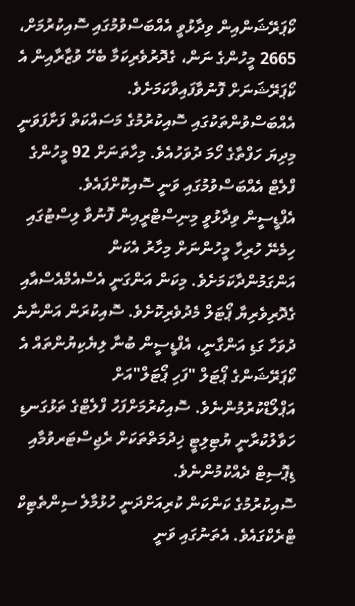ކޯޕަރޭޝަންއިން ވިދާޅުވީ އެއްބަސްވުމުގައި ސޮއިކުރުމަށް، 2665 މީހުންގެ ނަން، ގެދޮރުވެރިކަމާ ބެހޭ ވުޒާރާއިން އެ ކޯޕަރޭޝަނަށް ފޮނުވާފައިވާކަމަށެވެ.
އެއްބަސްވުންތަކުގައި ސޮއިކުރުމުގެ މަސައްކަތް ފަށާފަވަނީ މިދިޔަ ހަފްތާގެ ހޯމަ ދުވަހުއެވެ. މިހާތަނަށް 92 މީހުންގެ ފްލެޓް އެއްބަސްވުމުގައި ވަނީ ސޮއިކޮށްފައެވެ.
އެފްޑީސީން ވިދާޅުވީ މިނިސްޓްރީއިން ފޮނުވާ ލިސްޓުގައި ހިމެނޭ ހުރިހާ މީހުންނަށް މިހާރު އެކަން އަންގަމުންދާކަމަށެވެ. މިކަން އަންގަނީ އެސްއެމްއެސްއާއި ގެދޮރިވެރިޔާ ޕޯޓަލް މެދުވެރިކޮށެވެ. ސޮއިކުރަން އަންނާނެ ދުވަހާ ގަޑި އަންގާނީ، އެފްޑީސީން ބުނާ ލިޔެކިޔުންތައް އެ ކޯޕަރޭޝަންގެ ޕޯޓަލް "ފަހި ޕޯޓަލް"އަށް އަޕްލޯޑްކުރުމުންނެވެ. ސޮއިކުރުމަށްފަހު ފްލެޓްގެ ތަޅުގަނޑި ހަވާލުކުރާނީ ޔުޓިލިޓީ ޚިދުމަތްތަކަށް ރެޖިސްޓަރވުމާއި ޑިޕޮސިޓް ދެއްކުމުންނެވެ.
ސޮއިކުރުމުގެ ކަންކަން ކުރިއަށްދަނީ ހުޅުމާލެ ސިންތެޓިކް ޓްރެކްގައެވެ. އެތަނުގައި ވަނީ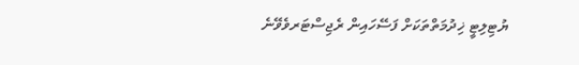ޔުޓިލިޓީ ޚިދުމަތްތަކަށް ފަސޭހައިން ރެޖިސްޓަރވެވޭނެ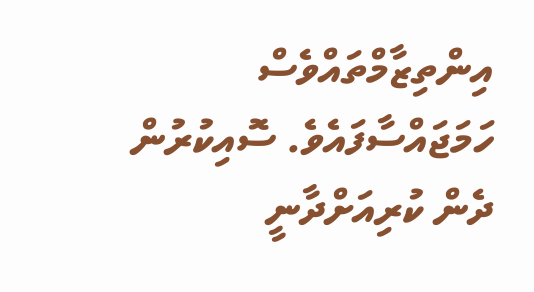އިންތިޒާމްތައްވެސް ހަމަޖައްސާފައެވެ. ސޮއިކުރުން ދެން ކުރިއަށްދާނީ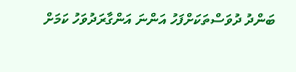ބަންދު ދުވަސްތަކަށްފަހު އަންނަ އަންގާރަދުވަހު ކަމަށް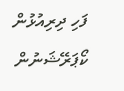ފަހި ދިރިއުޅުން ކޯޕަރޭޝަނުން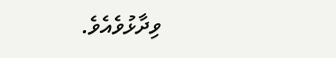ވިދާޅުވެއެވެ.